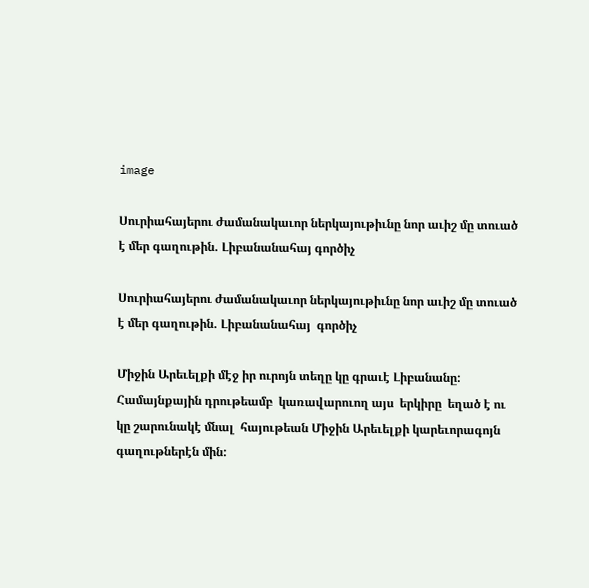image

Սուրիահայերու ժամանակաւոր ներկայութիւնը նոր աւիշ մը տուած է մեր գաղութին. Լիբանանահայ գործիչ

Սուրիահայերու ժամանակաւոր ներկայութիւնը նոր աւիշ մը տուած է մեր գաղութին. Լիբանանահայ  գործիչ

Միջին Արեւելքի մէջ իր ուրոյն տեղը կը գրաւէ Լիբանանը: Համայնքային դրութեամբ  կառավարուող այս  երկիրը  եղած է ու կը շարունակէ մնալ  հայութեան Միջին Արեւելքի կարեւորագոյն գաղութներէն մին: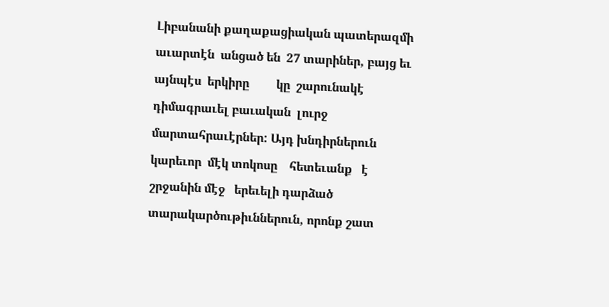Լիբանանի քաղաքացիական պատերազմի  աւարտէն  անցած են  27 տարիներ, բայց եւ այնպէս  երկիրը         կը  շարունակէ դիմագրաւել բաւական  լուրջ    մարտահրաւէրներ: Այդ խնդիրներուն կարեւոր  մէկ տոկոսը    հետեւանք   է   շրջանին մէջ   երեւելի դարձած   տարակարծութիւններուն, որոնք շատ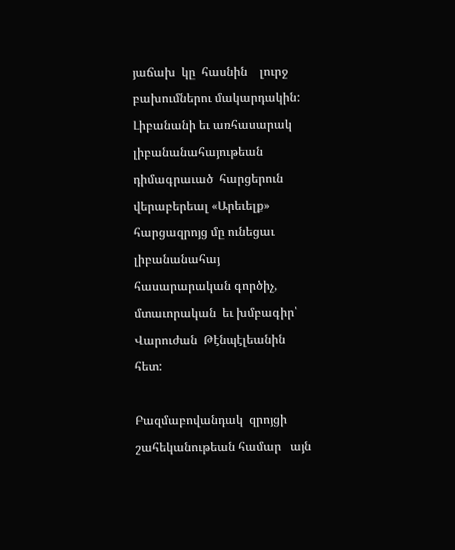յաճախ  կը  հասնին    լուրջ  բախումներու մակարդակին:  Լիբանանի եւ առհասարակ  լիբանանահայութեան  դիմագրաւած  հարցերուն վերաբերեալ «Արեւելք»  հարցազրոյց մը ունեցաւ լիբանանահայ    հասարարական գործիչ,  մտաւորական  եւ խմբագիր՝ Վարուժան  Թէնպէլեանին  հետ:

Բազմաբովանդակ  զրոյցի  շահեկանութեան համար   այն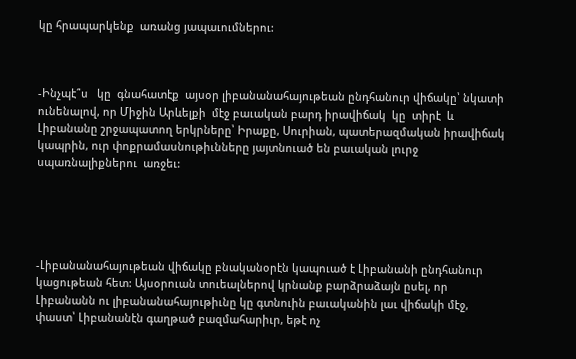կը հրապարկենք  առանց յապաւումներու:



-Ինչպէ՞ս   կը  գնահատէք  այսօր լիբանանահայութեան ընդհանուր վիճակը՝ նկատի ունենալով, որ Միջին Արևելքի  մէջ բաւական բարդ իրավիճակ  կը  տիրէ  և Լիբանանը շրջապատող երկրները՝ Իրաքը, Սուրիան, պատերազմական իրավիճակ կապրին, ուր փոքրամասնութիւնները յայտնուած են բաւական լուրջ սպառնալիքներու  առջեւ:





-Լիբանանահայութեան վիճակը բնականօրէն կապուած է Լիբանանի ընդհանուր կացութեան հետ: Այսօրուան տուեալներով կրնանք բարձրաձայն ըսել, որ Լիբանանն ու լիբանանահայութիւնը կը գտնուին բաւականին լաւ վիճակի մէջ, փաստ՝ Լիբանանէն գաղթած բազմահարիւր, եթէ ոչ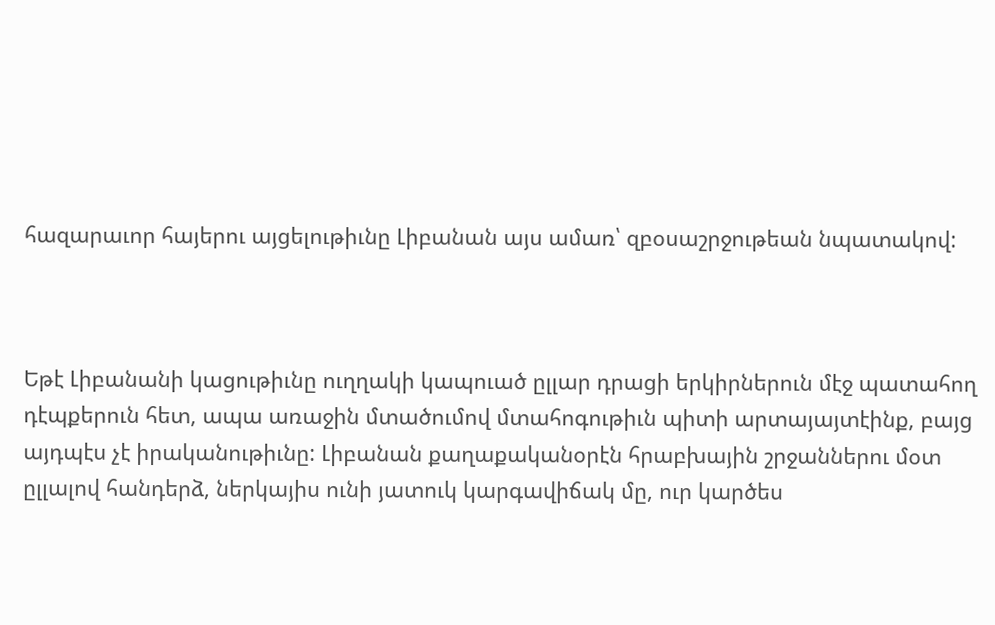հազարաւոր հայերու այցելութիւնը Լիբանան այս ամառ՝ զբօսաշրջութեան նպատակով:



Եթէ Լիբանանի կացութիւնը ուղղակի կապուած ըլլար դրացի երկիրներուն մէջ պատահող դէպքերուն հետ, ապա առաջին մտածումով մտահոգութիւն պիտի արտայայտէինք, բայց այդպէս չէ իրականութիւնը: Լիբանան քաղաքականօրէն հրաբխային շրջաններու մօտ ըլլալով հանդերձ, ներկայիս ունի յատուկ կարգավիճակ մը, ուր կարծես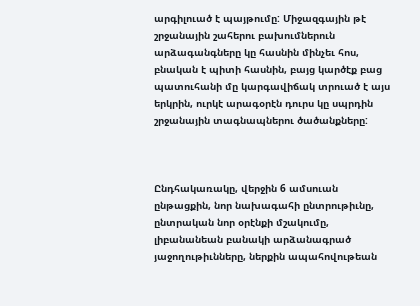արգիլուած է պայթումը: Միջազգային թէ շրջանային շահերու բախումներուն արձագանգները կը հասնին մինչեւ հոս, բնական է պիտի հասնին, բայց կարծէք բաց պատուհանի մը կարգավիճակ տրուած է այս երկրին, ուրկէ արագօրէն դուրս կը սպրդին շրջանային տագնապներու ծածանքները:



Ընդհակառակը, վերջին 6 ամսուան ընթացքին, նոր նախագահի ընտրութիւնը, ընտրական նոր օրէնքի մշակումը, լիբանանեան բանակի արձանագրած յաջողութիւնները, ներքին ապահովութեան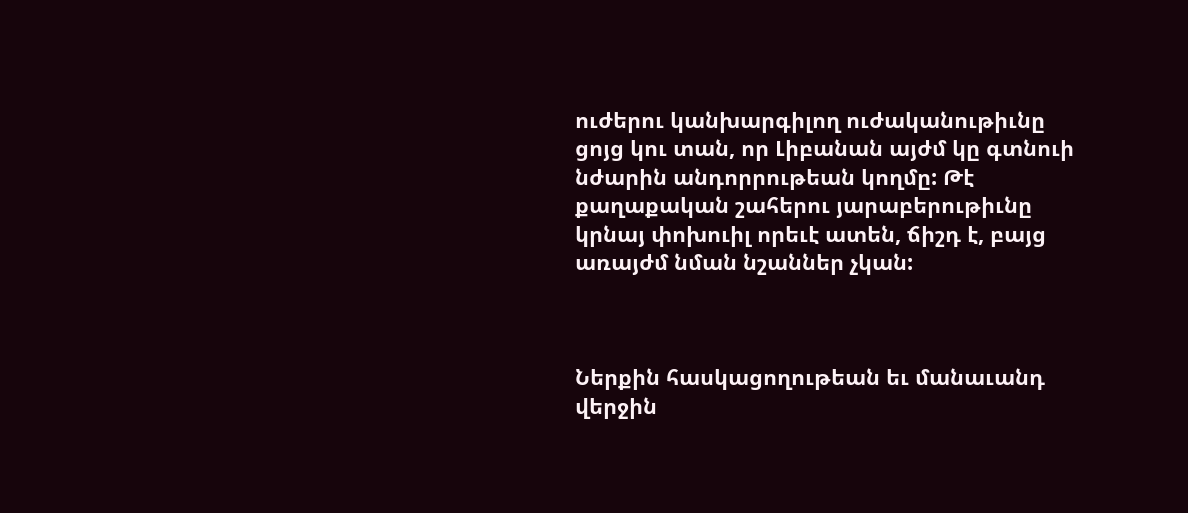ուժերու կանխարգիլող ուժականութիւնը ցոյց կու տան, որ Լիբանան այժմ կը գտնուի նժարին անդորրութեան կողմը: Թէ քաղաքական շահերու յարաբերութիւնը կրնայ փոխուիլ որեւէ ատեն, ճիշդ է, բայց առայժմ նման նշաններ չկան:



Ներքին հասկացողութեան եւ մանաւանդ վերջին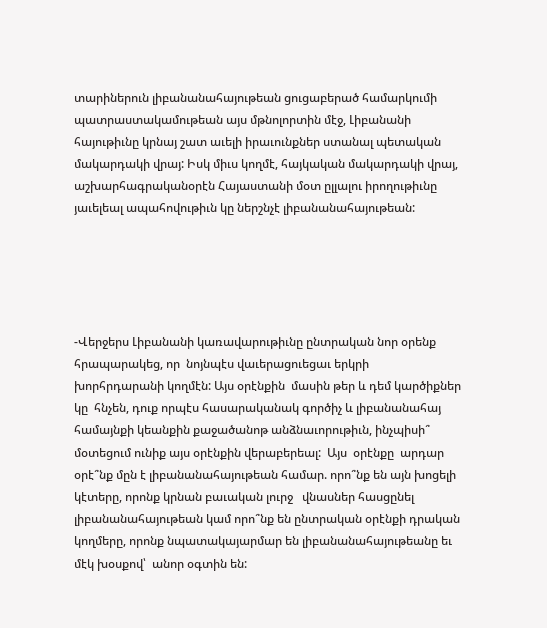տարիներուն լիբանանահայութեան ցուցաբերած համարկումի պատրաստակամութեան այս մթնոլորտին մէջ, Լիբանանի հայութիւնը կրնայ շատ աւելի իրաւունքներ ստանալ պետական մակարդակի վրայ: Իսկ միւս կողմէ, հայկական մակարդակի վրայ, աշխարհագրականօրէն Հայաստանի մօտ ըլլալու իրողութիւնը յաւելեալ ապահովութիւն կը ներշնչէ լիբանանահայութեան:





-Վերջերս Լիբանանի կառավարութիւնը ընտրական նոր օրենք հրապարակեց, որ  նոյնպէս վաւերացուեցաւ երկրի խորհրդարանի կողմէն: Այս օրէնքին  մասին թեր և դեմ կարծիքներ կը  հնչեն, դուք որպէս հասարականակ գործիչ և լիբանանահայ համայնքի կեանքին քաջածանոթ անձնաւորութիւն, ինչպիսի՞ մօտեցում ունիք այս օրէնքին վերաբերեալ:  Այս  օրէնքը  արդար  օրէ՞նք մըն է լիբանանահայութեան համար. որո՞նք են այն խոցելի կէտերը, որոնք կրնան բաւական լուրջ   վնասներ հասցընել լիբանանահայութեան կամ որո՞նք են ընտրական օրէնքի դրական կողմերը, որոնք նպատակայարմար են լիբանանահայութեանը եւ մէկ խօսքով՝  անոր օգտին են: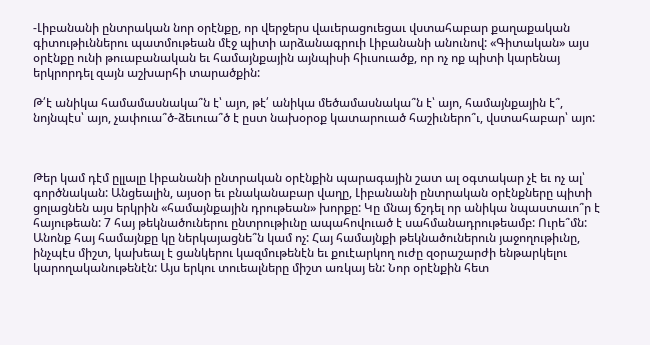-Լիբանանի ընտրական նոր օրէնքը, որ վերջերս վաւերացուեցաւ վստահաբար քաղաքական գիտութիւններու պատմութեան մէջ պիտի արձանագրուի Լիբանանի անունով: «Գիտական» այս օրէնքը ունի թուաբանական եւ համայնքային այնպիսի հիւսուածք, որ ոչ ոք պիտի կարենայ երկրորդել զայն աշխարհի տարածքին:

Թ՛է անիկա համամասնակա՞ն է՝ այո, թէ՛ անիկա մեծամասնակա՞ն է՝ այո, համայնքային է՞, նոյնպէս՝ այո, չափուա՞ծ-ձեւուա՞ծ է ըստ նախօրօք կատարուած հաշիւներո՞ւ, վստահաբար՝ այո:



Թեր կամ դէմ ըլլալը Լիբանանի ընտրական օրէնքին պարագային շատ ալ օգտակար չէ եւ ոչ ալ՝ գործնական: Անցեալին, այսօր եւ բնականաբար վաղը, Լիբանանի ընտրական օրէնքները պիտի ցոլացնեն այս երկրին «համայնքային դրութեան» խորքը: Կը մնայ ճշդել որ անիկա նպաստաւո՞ր է հայութեան: 7 հայ թեկնածուներու ընտրութիւնը ապահովուած է սահմանադրութեամբ: Ուրե՞մն: Անոնք հայ համայնքը կը ներկայացնե՞ն կամ ոչ: Հայ համայնքի թեկնածուներուն յաջողութիւնը, ինչպէս միշտ, կախեալ է ցանկերու կազմութենէն եւ քուէարկող ուժը զօրաշարժի ենթարկելու կարողականութենէն: Այս երկու տուեալները միշտ առկայ են: Նոր օրէնքին հետ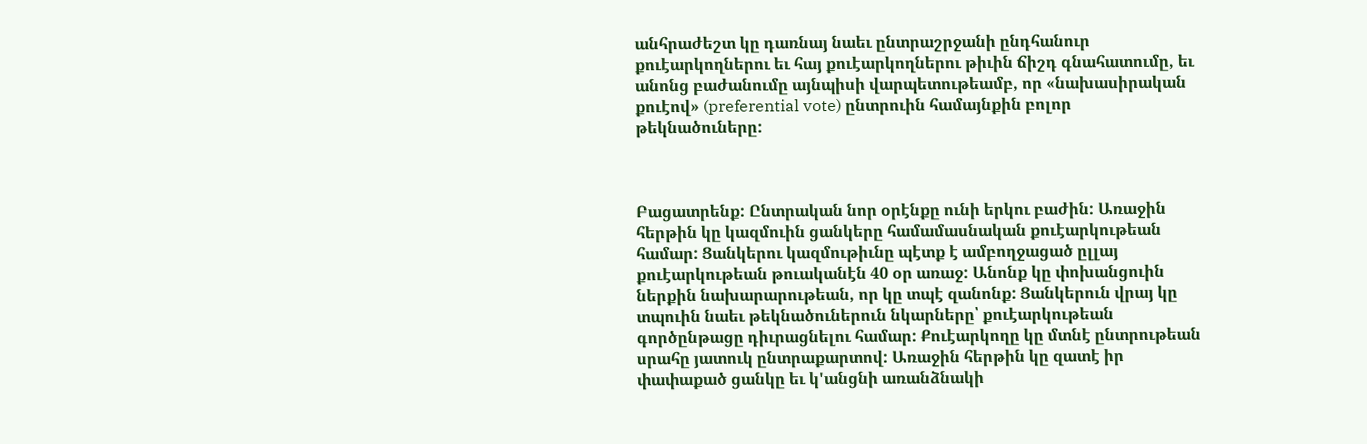անհրաժեշտ կը դառնայ նաեւ ընտրաշրջանի ընդհանուր քուէարկողներու եւ հայ քուէարկողներու թիւին ճիշդ գնահատումը, եւ անոնց բաժանումը այնպիսի վարպետութեամբ, որ «նախասիրական քուէով» (preferential vote) ընտրուին համայնքին բոլոր թեկնածուները:



Բացատրենք: Ընտրական նոր օրէնքը ունի երկու բաժին: Առաջին հերթին կը կազմուին ցանկերը համամասնական քուէարկութեան համար: Ցանկերու կազմութիւնը պէտք է ամբողջացած ըլլայ քուէարկութեան թուականէն 40 օր առաջ: Անոնք կը փոխանցուին ներքին նախարարութեան, որ կը տպէ զանոնք: Ցանկերուն վրայ կը տպուին նաեւ թեկնածուներուն նկարները՝ քուէարկութեան գործընթացը դիւրացնելու համար: Քուէարկողը կը մտնէ ընտրութեան սրահը յատուկ ընտրաքարտով: Առաջին հերթին կը զատէ իր փափաքած ցանկը եւ կ'անցնի առանձնակի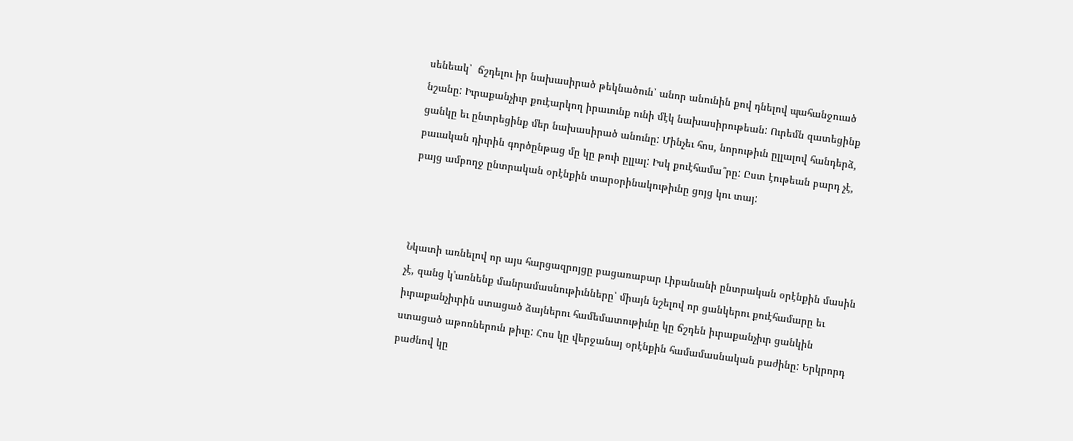սենեակ՝  ճշդելու իր նախասիրած թեկնածուն՝ անոր անունին քով դնելով պահանջուած նշանը: Իւրաքանչիւր քուէարկող իրաւունք ունի մէկ նախասիրութեան: Ուրեմն զատեցինք ցանկը եւ ընտրեցինք մեր նախասիրած անունը: Մինչեւ հոս, նորութիւն ըլլալով հանդերձ, բաւական դիւրին գործընթաց մը կը թուի ըլլալ: Իսկ քուէհամա՞րը: Ըստ էութեան բարդ չէ, բայց ամբողջ ընտրական օրէնքին տարօրինակութիւնը ցոյց կու տայ:



Նկատի առնելով որ այս հարցազրոյցը բացառաբար Լիբանանի ընտրական օրէնքին մասին չէ, զանց կ'առնենք մանրամասնութիւնները՝ միայն նշելով որ ցանկերու քուէհամարը եւ իւրաքանչիւրին ստացած ձայներու համեմատութիւնը կը ճշդեն իւրաքանչիւր ցանկին ստացած աթոռներուն թիւը: Հոս կը վերջանայ օրէնքին համամասնական բաժինը: Երկրորդ բաժնով կը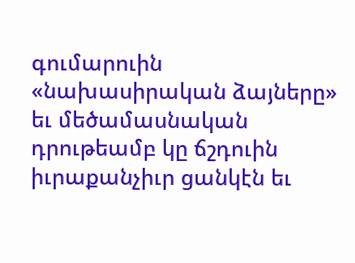գումարուին «նախասիրական ձայները» եւ մեծամասնական դրութեամբ կը ճշդուին իւրաքանչիւր ցանկէն եւ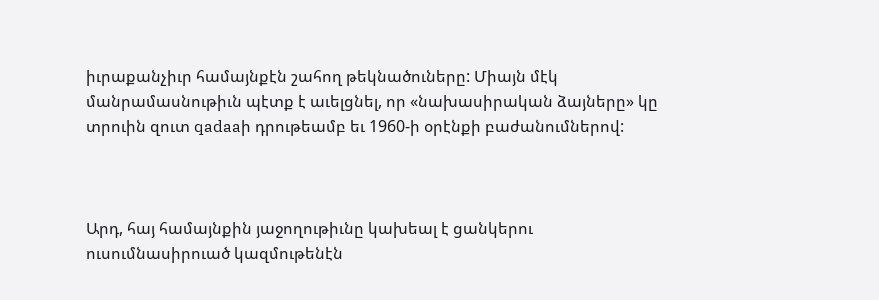իւրաքանչիւր համայնքէն շահող թեկնածուները: Միայն մէկ մանրամասնութիւն պէտք է աւելցնել, որ «նախասիրական ձայները» կը տրուին զուտ qadaaի դրութեամբ եւ 1960-ի օրէնքի բաժանումներով:



Արդ, հայ համայնքին յաջողութիւնը կախեալ է ցանկերու ուսումնասիրուած կազմութենէն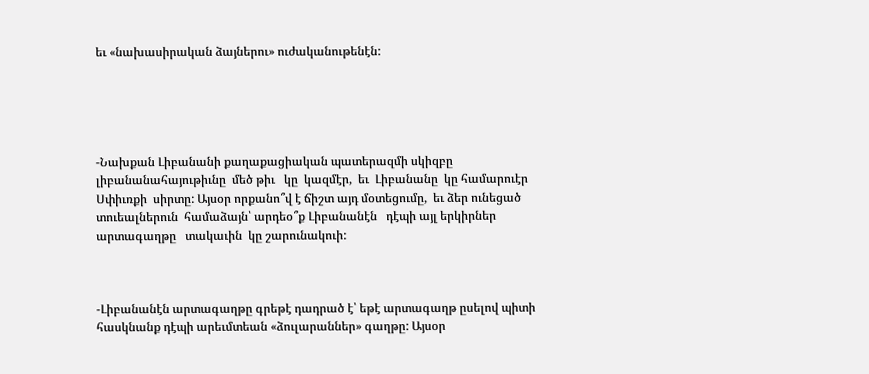եւ «նախասիրական ձայներու» ուժականութենէն:





-Նախքան Լիբանանի քաղաքացիական պատերազմի սկիզբը լիբանանահայութիւնը  մեծ թիւ   կը  կազմէր,  եւ  Լիբանանը  կը համարուէր  Սփիւռքի  սիրտը: Այսօր որքանո՞վ է ճիշտ այդ մօտեցումը,  եւ ձեր ունեցած տուեալներուն  համաձայն՝ արդեօ՞ք Լիբանանէն   դէպի այլ երկիրներ արտագաղթը   տակաւին  կը շարունակուի:



-Լիբանանէն արտագաղթը գրեթէ դադրած է՝ եթէ արտագաղթ ըսելով պիտի հասկնանք դէպի արեւմտեան «ձուլարաններ» գաղթը: Այսօր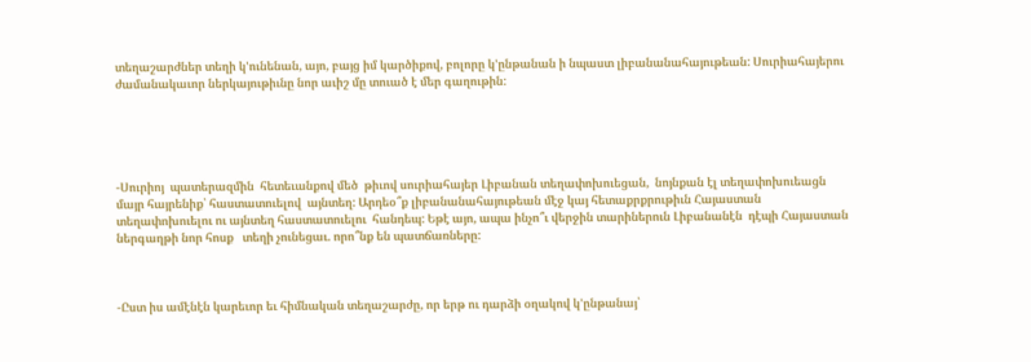տեղաշարժներ տեղի կ'ունենան, այո, բայց իմ կարծիքով, բոլորը կ'ընթանան ի նպաստ լիբանանահայութեան: Սուրիահայերու ժամանակաւոր ներկայութիւնը նոր աւիշ մը տուած է մեր գաղութին:





-Սուրիոյ  պատերազմին  հետեւանքով մեծ  թիւով սուրիահայեր Լիբանան տեղափոխուեցան,  նոյնքան էլ տեղափոխուեացն մայր հայրենիք՝ հաստատուելով  այնտեղ: Արդեօ՞ք լիբանանահայութեան մէջ կայ հետաքրքրութիւն Հայաստան տեղափոխուելու ու այնտեղ հաստատուելու  հանդեպ: Եթէ այո, ապա ինչո՞ւ վերջին տարիներուն Լիբանանէն  դէպի Հայաստան ներգաղթի նոր հոսք   տեղի չունեցաւ. որո՞նք են պատճառները:



-Ըստ իս ամէնէն կարեւոր եւ հիմնական տեղաշարժը, որ երթ ու դարձի օղակով կ'ընթանայ՝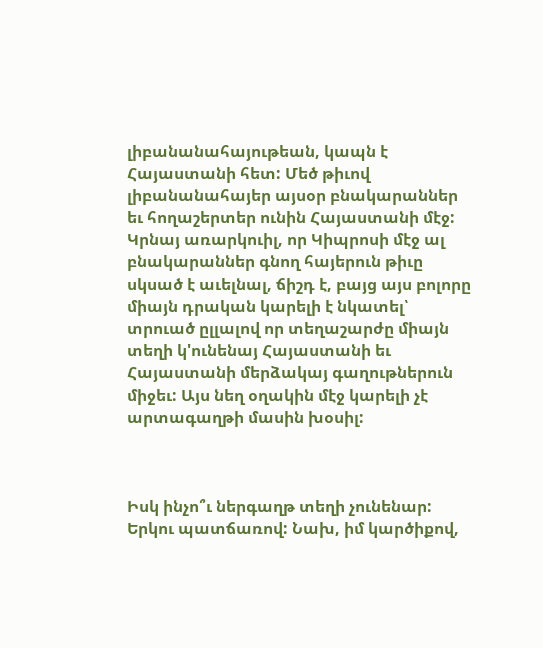լիբանանահայութեան, կապն է Հայաստանի հետ: Մեծ թիւով լիբանանահայեր այսօր բնակարաններ եւ հողաշերտեր ունին Հայաստանի մէջ: Կրնայ առարկուիլ, որ Կիպրոսի մէջ ալ բնակարաններ գնող հայերուն թիւը սկսած է աւելնալ, ճիշդ է, բայց այս բոլորը միայն դրական կարելի է նկատել՝ տրուած ըլլալով որ տեղաշարժը միայն տեղի կ'ունենայ Հայաստանի եւ Հայաստանի մերձակայ գաղութներուն միջեւ: Այս նեղ օղակին մէջ կարելի չէ արտագաղթի մասին խօսիլ:



Իսկ ինչո՞ւ ներգաղթ տեղի չունենար: Երկու պատճառով: Նախ, իմ կարծիքով,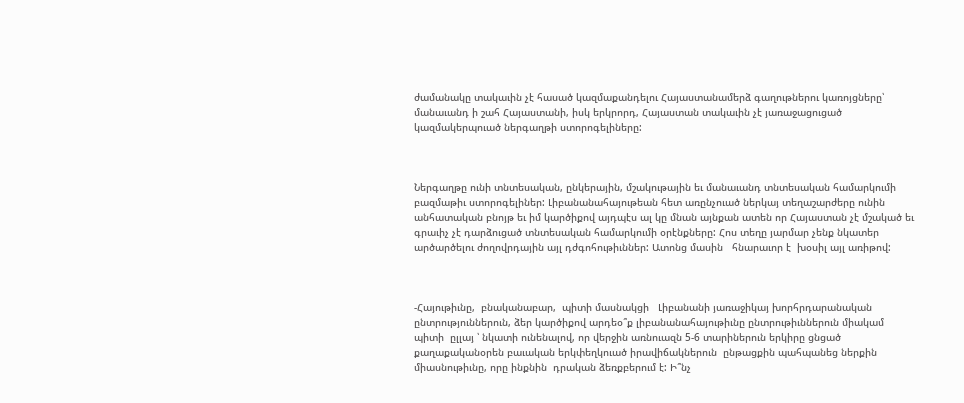ժամանակը տակաւին չէ հասած կազմաքանդելու Հայաստանամերձ գաղութներու կառոյցները՝ մանաւանդ ի շահ Հայաստանի, իսկ երկրորդ, Հայաստան տակաւին չէ յառաջացուցած կազմակերպուած ներգաղթի ստորոգելիները:



Ներգաղթը ունի տնտեսական, ընկերային, մշակութային եւ մանաւանդ տնտեսական համարկումի բազմաթիւ ստորոգելիներ: Լիբանանահայութեան հետ առընչուած ներկայ տեղաշարժերը ունին անհատական բնոյթ եւ իմ կարծիքով այդպէս ալ կը մնան այնքան ատեն որ Հայաստան չէ մշակած եւ գրաւիչ չէ դարձուցած տնտեսական համարկումի օրէնքները: Հոս տեղը յարմար չենք նկատեր արծարծելու ժողովրդային այլ դժգոհութիւններ: Ատոնց մասին   հնարաւոր է  խօսիլ այլ առիթով:



-Հայութիւնը,  բնականաբար,  պիտի մասնակցի   Լիբանանի յառաջիկայ խորհրդարանական ընտրություններուն, ձեր կարծիքով արդեօ՞ք լիբանանահայութիւնը ընտրութիւններուն միակամ  պիտի  ըլլայ ՝ նկատի ունենալով, որ վերջին առնուազն 5-6 տարիներուն երկիրը ցնցած քաղաքականօրեն բաւական երկփեղկուած իրավիճակներուն  ընթացքին պահպանեց ներքին միասնութիւնը, որը ինքնին  դրական ձեռքբերում է: Ի՞նչ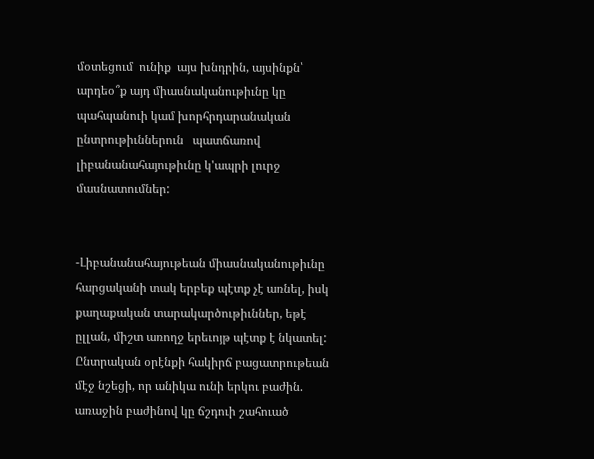մօտեցում  ունիք  այս խնդրին, այսինքն՝ արդեօ՞ք այդ միասնականութիւնը կը պահպանուի կամ խորհրդարանական ընտրութիւններուն   պատճառով լիբանանահայութիւնը կ'ապրի լուրջ մասնատումներ:


-Լիբանանահայութեան միասնականութիւնը հարցականի տակ երբեք պէտք չէ առնել, իսկ քաղաքական տարակարծութիւններ, եթէ ըլլան, միշտ առողջ երեւոյթ պէտք է նկատել: Ընտրական օրէնքի հակիրճ բացատրութեան մէջ նշեցի, որ անիկա ունի երկու բաժին. առաջին բաժինով կը ճշդուի շահուած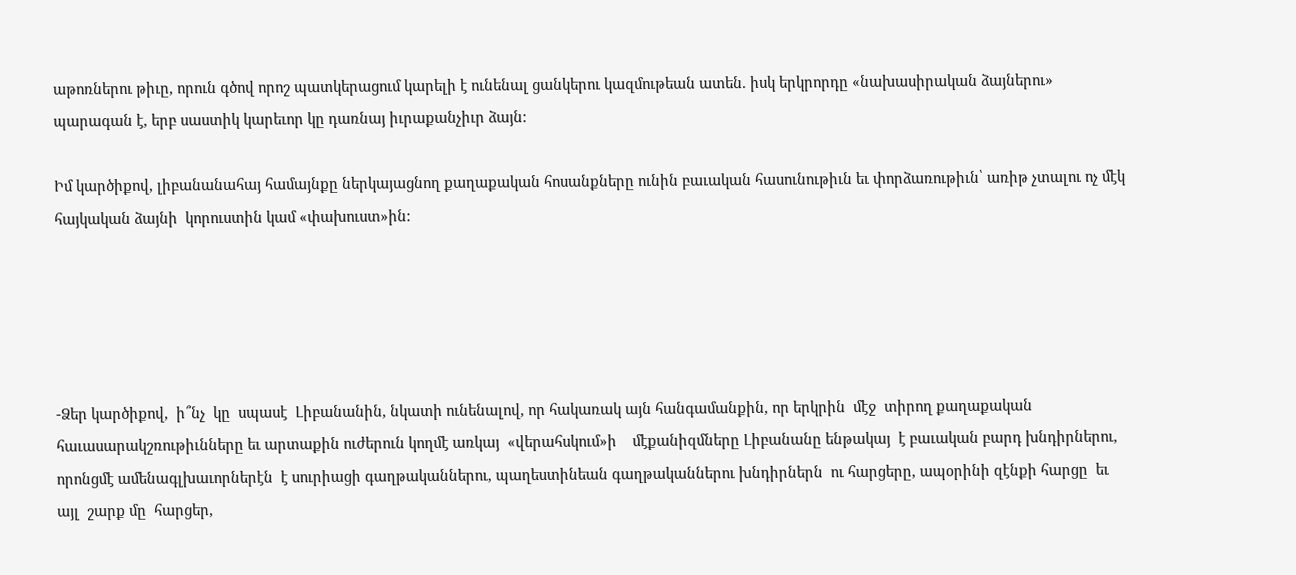աթոռներու թիւը, որուն գծով որոշ պատկերացում կարելի է ունենալ ցանկերու կազմութեան ատեն. իսկ երկրորդը «նախասիրական ձայներու» պարագան է, երբ սաստիկ կարեւոր կը դառնայ իւրաքանչիւր ձայն:

Իմ կարծիքով, լիբանանահայ համայնքը ներկայացնող քաղաքական հոսանքները ունին բաւական հասունութիւն եւ փորձառութիւն՝ առիթ չտալու ոչ մէկ հայկական ձայնի  կորուստին կամ «փախուստ»ին:





-Ձեր կարծիքով,  ի՞նչ  կը  սպասէ  Լիբանանին, նկատի ունենալով, որ հակառակ այն հանգամանքին, որ երկրին  մէջ  տիրող քաղաքական   հաւասարակշռութիւնները եւ արտաքին ուժերուն կողմէ առկայ  «վերահսկում»ի    մէքանիզմները Լիբանանը ենթակայ  է բաւական բարդ խնդիրներու, որոնցմէ ամենագլխաւորներէն  է սուրիացի գաղթականներու, պաղեստինեան գաղթականներու խնդիրներն  ու հարցերը, ապօրինի զէնքի հարցը  եւ այլ  շարք մը  հարցեր,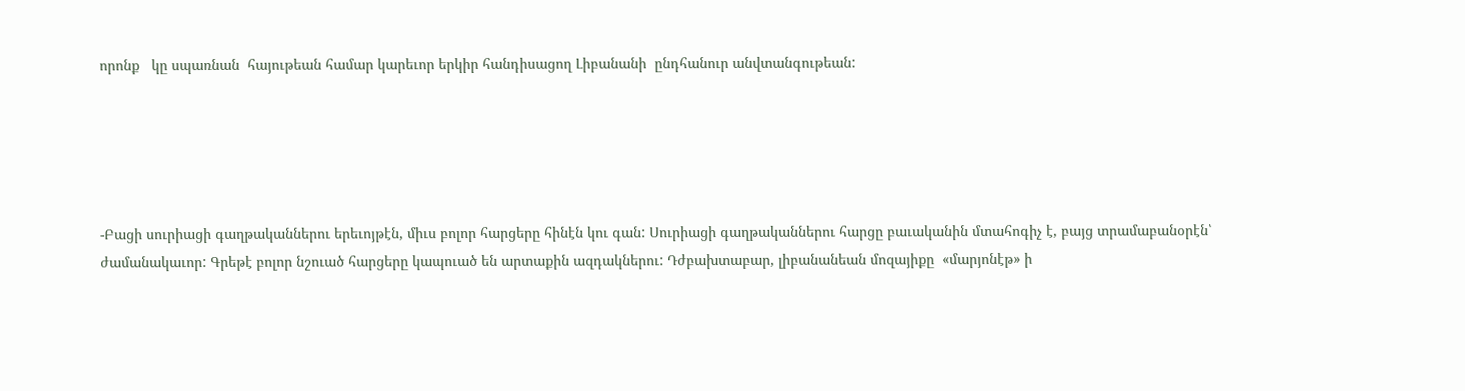որոնք   կը սպառնան  հայութեան համար կարեւոր երկիր հանդիսացող Լիբանանի  ընդհանուր անվտանգութեան:





-Բացի սուրիացի գաղթականներու երեւոյթէն, միւս բոլոր հարցերը հինէն կու գան: Սուրիացի գաղթականներու հարցը բաւականին մտահոգիչ է, բայց տրամաբանօրէն՝ ժամանակաւոր: Գրեթէ բոլոր նշուած հարցերը կապուած են արտաքին ազդակներու: Դժբախտաբար, լիբանանեան մոզայիքը  «մարյոնէթ» ի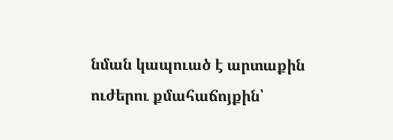նման կապուած է արտաքին ուժերու քմահաճոյքին՝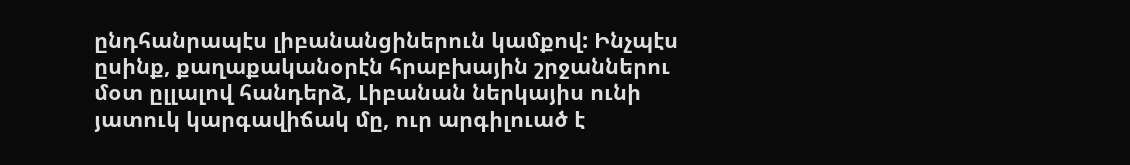ընդհանրապէս լիբանանցիներուն կամքով: Ինչպէս ըսինք, քաղաքականօրէն հրաբխային շրջաններու մօտ ըլլալով հանդերձ, Լիբանան ներկայիս ունի յատուկ կարգավիճակ մը, ուր արգիլուած է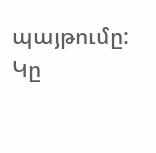պայթումը: Կը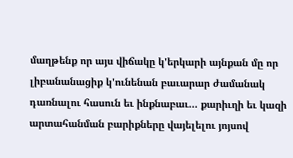մաղթենք որ այս վիճակը կ'երկարի այնքան մը որ լիբանանացիք կ'ունենան բաւարար ժամանակ դառնալու հասուն եւ ինքնաբաւ... քարիւղի եւ կազի արտահանման բարիքները վայելելու յոյսով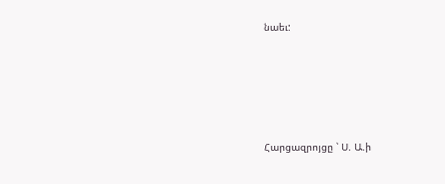նաեւ:





Հարցազրոյցը ՝ Ս. Ա.ի